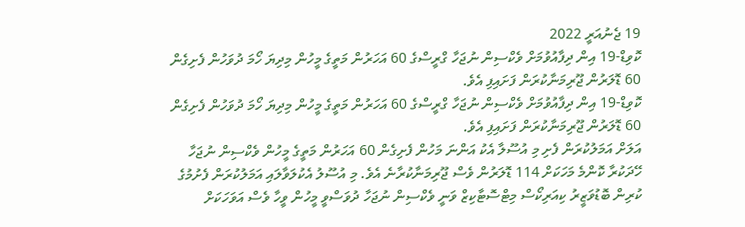19 ޖެނުއަރީ 2022
ކޮވިޑް-19 އިން ދިފާއުވުމަށް ވެކްސިން ނުޖަހާ ގްރީސްގެ 60 އަހަރުން މަތީގެ މީހުން މިދިޔަ ހޯމަ ދުވަހުން ފެށިގެން 60 ޑޮލަރުން ޖޫރިމަނާކުރަން ފަށައިފި އެވެ.
ކޮވިޑް-19 އިން ދިފާއުވުމަށް ވެކްސިން ނުޖަހާ ގްރީސްގެ 60 އަހަރުން މަތީގެ މީހުން މިދިޔަ ހޯމަ ދުވަހުން ފެށިގެން 60 ޑޮލަރުން ޖޫރިމަނާކުރަން ފަށައިފި އެވެ.
އަލަށް އަމަލުކުރަން ފެށި މި އުސޫލާ އެކު އަންނަ މަހުން ފެށިގެން 60 އަހަރުން މަތީގެ މީހުން ވެކްސިން ނުޖަހާ ހޭދަކުރާ ކޮންމެ މަހަކަށް 114 ޑޮލަރުން ވެސް ޖޫރިމަނާކުރާނެ އެވެ. މި އުސޫލު އެކުލަވާލައި އަމަލުކުރަން ފެށުމުގެ ކުރިން ބޮޑުވަޒީރު ކިއަރިކޯސް މިޓްސޮޓާކިޒް ވަނީ ވެކްސިން ނުޖަހާ ދުވަސްވީ މީހުން ވީހާ ވެސް އަވަހަކަށް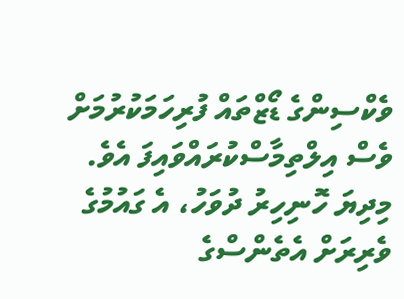ވެކްސިންގެ ޑޯޒްތައް ފުރިހަމަކުރުމަށް ވެސް އިލްތިމާސްކުރައްވައިފަ އެވެ.
މިދިޔަ ހޮނިހިރު ދުވަހު، އެ ގައުމުގެ ވެރިރަށް އެތެންސްގެ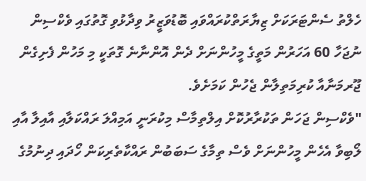ހެލްތު ސެންޓަރަކަށް ޒިޔާރަތްކުރައްވައި ބޮޑުވަޒީރު ވިދާޅުވި ގޮތުގައި ވެކްސިން ނުޖަހާ 60 އަހަރުން މަތީގެ މީހުންނަށް ދެން އޮންނާނެ ގޮތަކީ މި މަހުން ފެށިގެން ޖޫރމަނާއާ ކުރިމަތިލާން ޖެހުން ކަމަށެވެ.
"ވެކްސިން ޖަހަން ތަކުރާރުކޮށް އިލްތިމާސް މިކުރަނީ އަމިއްލަ ރައްކަލާއި އާއިލާ އާއި ލޯބިވާ އެހެން މީހުންނަށް ވެސް ތިމާގެ ސަބަބުން ރައްކާތެރިކަން ހޯދައި ދިނުމުގެ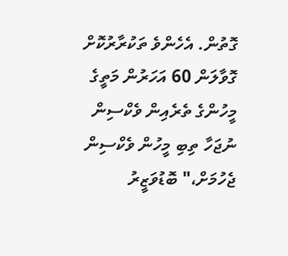ގޮތުން. އެހެންވެ ތަކުރާރުކޮށް ގޮވާލަން 60 އަހަރުން މަތީގެ މީހުންގެ ތެރެއިން ވެކްސިން ނުޖަހާ ތިބި މީހުން ވެކްސިން ޖެހުމަށް،" ބޮޑުވަޒީރު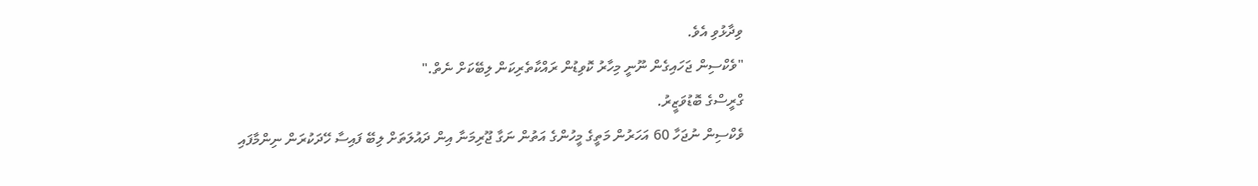ވިދާޅުވި އެވެ.
"ވެކްސިން ޖަހައިގެން ނޫނީ މިހާރު ކޮވިޑުން ރައްކާތެރިކަން ލިބޭކަށް ނެތް."
ގްރީސްގެ ބޮޑުވަޒީރު.
ވެކްސިން ނުޖަހާ 60 އަހަރުން މަތީގެ މީހުންގެ އަތުން ނަގާ ޖޫރިމަނާ އިން ދައުލަތަށް ލިބޭ ފައިސާ ހޭދަކުރަން ނިންމާފައި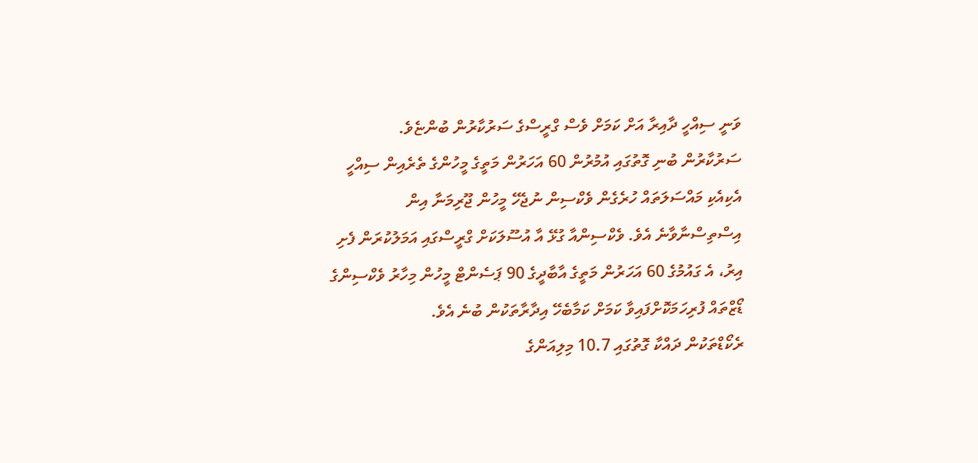ވަނީ ސިއްހީ ދާއިރާ އަށް ކަމަށް ވެސް ގްރީސްގެ ސަރުކާރުން ބުންޏެވެ.
ސަރުކާރުން ބުނި ގޮތުގައި އުމުރުން 60 އަހަރުން މަތީގެ މީހުންގެ ތެރެއިން ސިއްހީ އެކިއެކި މައްސަލަތައް ހުރެގެން ވެކްސިން ނުޖެހޭ މީހުން ޖޫރިމަނާ އިން އިސްތިސްނާވާނެ އެވެ. ވެކްސިންއާ ގުޅޭ އާ އުސޫލަކަށް ގްރީސްގައި އަމަލުކުރަން ފެށި އިރު، އެ ގައުމުގެ 60 އަހަރުން މަތީގެ އާބާދީގެ 90 ޕަސެންޓް މީހުން މިހާރު ވެކްސިންގެ ޑޯޒްތައް ފުރިހަމަކޮށްފައިވާ ކަމަށް ކަމާބެހޭ އިދާރާތަކުން ބުނެ އެވެ.
ރެކޯޑްތަކުން ދައްކާ ގޮތުގައި 10.7 މިލިއަންގެ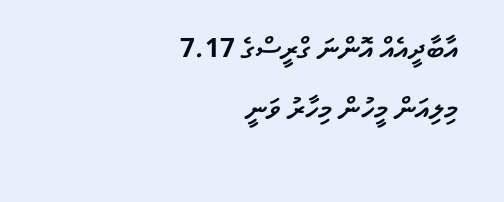އާބާދީއެއް އޮންނަ ގްރީސްގެ 7.17 މިލިއަން މީހުން މިހާރު ވަނީ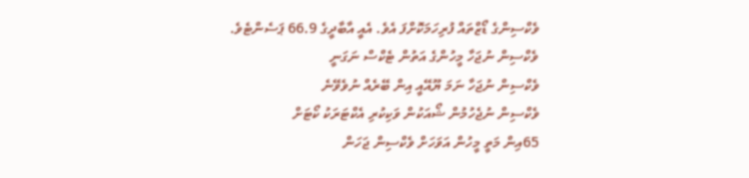ވެކްސިންގެ ޑޯޒްތައް ފުރިހަމަކޮށްފަ އެވެ. އެއީ އާބާދީގެ 66.9 ޕަސެންޓެވެ.
ވެކްސިން ނުޖަހާ މީހުންގެ އަތުން ޓެކްސް ނަގަނީ
ވެކްސިން ނުޖަހާ ނަމަ ޔޫއޭއީ އިން ބޭރެއް ނުވެވޭނެ
ވެކްސިން ނުޖެހުމުން ޝޯއަކުން ވަކިކުރި އެކްޓަރަކު ކޯޓަށް
65އިން މަތީ މީހުން އަވަހަށް ވެކްސިން ޖަހަން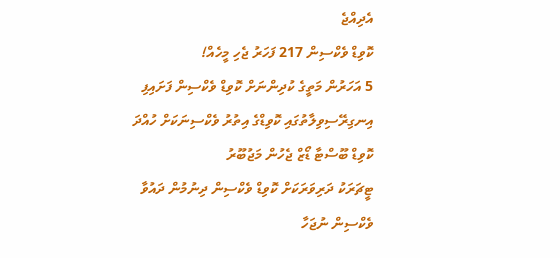އެދިއްޖެ
ކޮވިޑް ވެކްސިން 217 ފަހަރު ޖެހި މީހެއް!
5 އަހަރުން މަތީގެ ކުދިންނަށް ކޮވިޑް ވެކްސިން ފަށައިފި
އިނގިރޭސިވިލާތުގައި ކޮވިޑްގެ އިތުރު ވެކްސިނަކަށް ހުއްދަ
ކޮވިޑް ބޫސްޓާ ޑޯޒް ޖެހުން މަޖުބޫރު
ޓީޗަރަކު ދަރިވަރަކަށް ކޮވިޑް ވެކްސިން ދިނުމުން ދައުވާ
ވެކްސިން ނުޖަހާ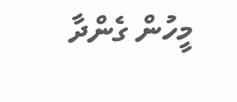މީހުން ގެންދާ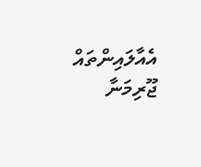އެއާލައިންތައް ޖޫރިމަނާ